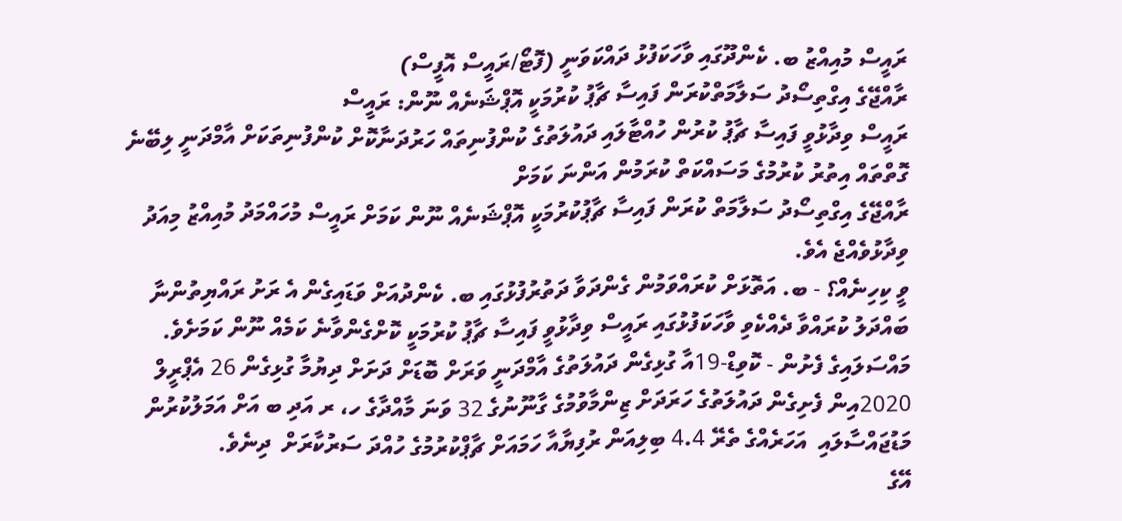ރައީސް މުއިއްޒު ބ. ކެންދޫގައި ވާހަކަފުޅު ދައްކަވަނީ (ފޮޓޯ/ރައީސް އޮފީސް)
ރާއްޖޭގެ އިގްތިސޯދު ސަލާމަތްކުރަން ފައިސާ ޗާޕު ކުރުމަކީ އޮޕްޝަނެއް ނޫން: ރައީސް
ރައީސް ވިދާޅުވީ ފައިސާ ޗާޕު ކުރުން ހުއްޓާލައި ދައުލަތުގެ ކުންފުނިތައް ހަރުދަނާކޮށް ކުންފުނިތަކަށް އާމްދަނީ ލިބޭނެ ގޮތްތައް އިތުރު ކުރުމުގެ މަސައްކަތް ކުރަމުން އަންނަ ކަމަށް
ރާއްޖޭގެ އިގްތިސޯދު ސަލާމަތް ކުރަން ފައިސާ ޗާޕުކުރުމަކީ އޮޕްޝަނެއް ނޫން ކަމަށް ރައީސް މުހައްމަދު މުއިއްޒު މިއަދު ވިދާޅުވެއްޖެ އެވެ.
ވީ ކިހިނެއް؟ - ބ. އަތޮޅަށް ކުރައްވަމުން ގެންދަވާ ދަތުރުފުޅުގައި ބ. ކެންދުއަށް ވަޑައިގެން އެ ރަށު ރައްޔިތުންނާ ބައްދަލު ކުރައްވާ ދެއްކެވި ވާހަކަފުޅުގައި ރައީސް ވިދާޅުވީ ފައިސާ ޗާޕު ކުރުމަކީ ކޮށްގެންވާނެ ކަމެއް ނޫން ކަމަށެވެ.
މައްސަލައިގެ ފެށުން - ކޮވިޑް-19އާ ގުޅިގެން ދައުލަތުގެ އާމްދަނީ ވަރަށް ބޮޑަށް ދަށަށް ދިޔުމާ ގުޅިގެން 26 އެޕްރީލް 2020އިން ފެށިގެން ދައުލަތުގެ ހަރަދަށް ޒިންމާވުމުގެ ގާނޫނުގެ 32 ވަނަ މާއްދާގެ ހ، ރ އަދި ބ އަށް އަމަލުކުރުން މަޑުޖައްސާލައި  އަހަރެއްގެ ތެރޭ 4.4 ބިލިއަން ރުފިޔާއާ ހަމައަށް ޗާޕްކުރުމުގެ ހުއްދަ ސަރުކާރަށް  ދިނެވެ.
އޭގެ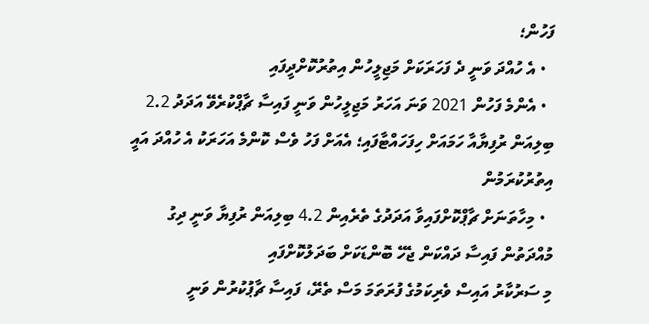ފަހުން؛
  • އެ ހުއްދަ ވަނީ ދެ ފަހަރަކަށް މަޖިލީހުން އިތުރުކޮށްދީފައި
  • އެންމެ ފަހުން 2021 ވަނަ އަހަރު މަޖިލީހުން ވަނީ ފައިސާ ޗާޕްކުރެވޭ އަދަދު 2.2 ބިލިއަން ރުފިޔާއާ ހަމައަށް ހިފަހައްޓާފައި؛ އެއަށް ފަހު ވެސް ކޮންމެ އަހަރަކު އެ ހުއްދަ އައީ އިތުރުކުރަމުން
  • މިހާތަނަށް ޗާޕްކޮށްފައިވާ އަދަދުގެ ތެރެއިން 4.2 ބިލިއަން ރުފިޔާ ވަނީ ދިގު މުއްދަތުން ފައިސާ ދައްކަން ޖެހޭ ބޮންޑަކަށް ބަދަލުކޮށްފައި
މި ސަރުކާރު އައިސް ވެރިކަމުގެ ފުރަތަމަ މަސް ތެރޭ، ފައިސާ ޗާޕުކުރުން ވަނީ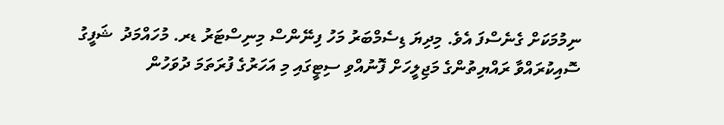ނިމުމަކަށް ގެނެސްފަ އެވެ. މިދިޔަ ޑިސެމްބަރު މަހު ފިނޭންސް މިނިސްޓަރު ޑރ. މުހައްމަދު  ޝަފީގު ސޮއިކުރައްވާ ރައްޔިތުންގެ މަޖިލީހަށް ފޮނުއްވި ސިޓީގައި މި އަހަރުގެ ފުރަތަމަ ދުވަހުން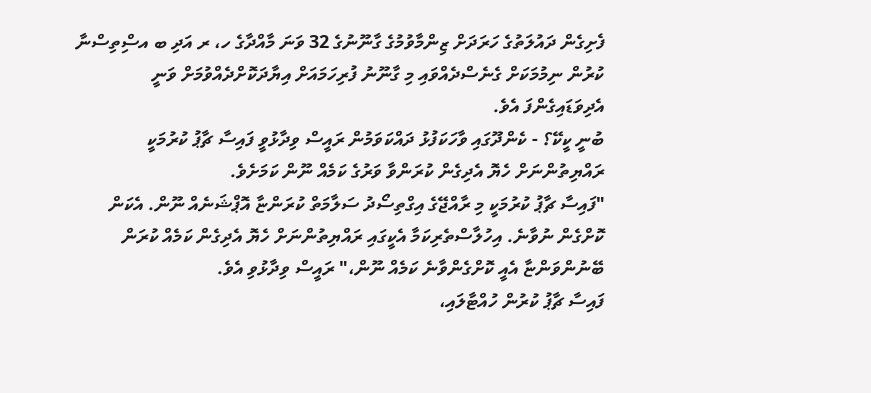ފެށިގެން ދައުލަތުގެ ހަރަދަށް ޒިންމާވުމުގެ ގާނޫނުގެ 32 ވަނަ މާއްދާގެ ހ، ރ އަދި ބ އސިްތިސްނާ ކުރުން ނިމުމަކަށް ގެނެސްދެއްވައި މި ގާނޫނު ފުރިހަމައަށް އިޔާދަކޮށްދެއްވުމަށް ވަނީ އެދިވަޑައިގެންފަ އެވެ.
ބުނީ ކީކޭ؟ - ކެންދޫގައި ވާހަކަފުޅު ދައްކަވަމުން ރައީސް ވިދާޅުވީ ފައިސާ ޗާޕު ކުރުމަކީ ރައްޔިތުންނަށް ހެޔޮ އެދިގެން ކުރަންވާ ވަރުގެ ކަމެއް ނޫން ކަމަށެވެ.
"ފައިސާ ޗާޕު ކުރުމަކީ މި ރާއްޖޭގެ އިގްތިސޯދު ސަލާމަތް ކުރަންޏާ އޮޕްޝަނެއް ނޫން. އެކަން ކޮށްގެން ނުވާނެ. އިހުލާސްތެރިކަމާ އެކީގައި ރައްޔިތުންނަށް ހެޔޮ އެދިގެން ކަމެއް ކުރަން ބޭނުންވަންޏާ އެއީ ކޮށްގެންވާނެ ކަމެއް ނޫން،" ރައީސް ވިދާޅުވި އެވެ.
ފައިސާ ޗާޕު ކުރުން ހުއްޓާލައި،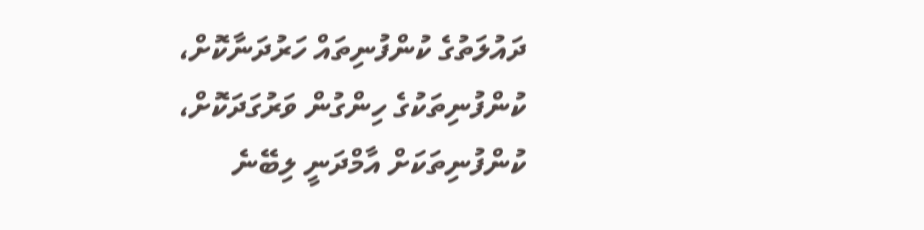ދައުލަތުގެ ކުންފުނިތައް ހަރުދަނާކޮށް، ކުންފުނިތަކުގެ ހިންގުން ވަރުގަދަކޮށް، ކުންފުނިތަކަށް އާމްދަނީ ލިބޭނެ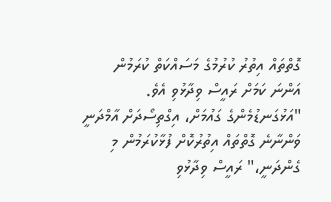ގޮތްތައް އިތުރު ކުރުމުގެ މަސައްކަތް ކުރަމުން އަންނަ ކަމަށް ރައީސް ވިދާޅުވި އެވެ.
"އަޅުގަނޑުމެންގެ ގައުމަށް، އިގްތިސޯދަށް އާމްދަނީ ވަންނާނެ ގޮތްތައް އިތުރުކޮށް ފުޅާކުރަމުން މި ގެންދަނީ،" ރައީސް ވިދާޅުވި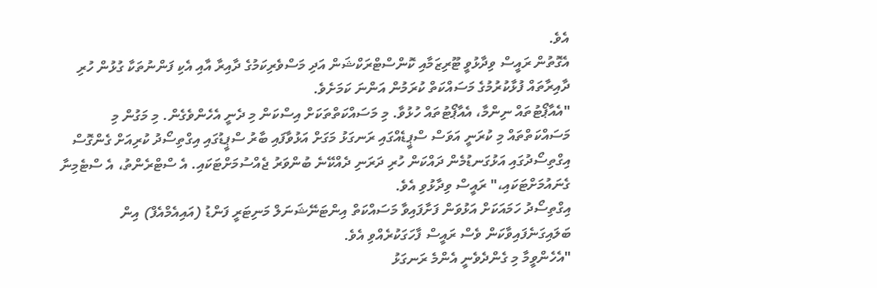އެވެ.
އެގޮތުން ރައީސް ވިދާޅުވީ ޓޫރިޒަމާއި ކޮންސްޓްރަކްޝަން އަދި މަސްވެރިކަމުގެ ދާއިރާ އާއި އެކި ފަންނުތަކާ ގުޅުން ހުރި ދާއިރާތައް ފުޅާކުރުމުގެ މަސައްކަތް ކުރަމުން އަންނަ ކަމަށެވެ.
"އެއާޕޯޓުތައް ނިންމާ، އެއާޕޯޓުތައް ހުޅުވާ. މި މަސައްކަތްތަކަށް އިސްކަން މި ދެނީ އެހެންވެގެން. މި މަގުން މި މަސައްކަތްތައް މި ކުރަނީ އަވަސް ސްޕީޑެއްގައި ރަނގަޅު މަގަށް އަޅުވާފައި ބާރު ސްޕީޑުގައި އިގްތިސޯދު ކުރިއަށް ގެންގޮސް އިގްތިސޯދުގައި އަޅުގަނޑުމެން ދައްކަން ހުރި ދަރަނި ދެއްކޭނެ ބުންވަރު ޖެއްސުމަށްޓަކައި. އެ ސްޓްރެންތު، އެ ސްޓެމިނާ ގެނައުމަށްޓަކައި،" ރައީސް ވިދާޅުވި އެވެ.
އިގްތިސޯދު ހަމައަކަށް އަޅުވަން ފަށާފައިވާ މަސައްކަތް އިންޓަނޭޝަނަލް މަނިޓަރީ ފަންޑު (އައިއެމްއެފް) އިން ބަލައިގަނެފައިވާކަން ވެސް ރައީސް ފާހަގަކުރެއްވި އެވެ.
"އެހެންވީމާ މި ގެންދެވެނީ އެންމެ ރަނގަޅު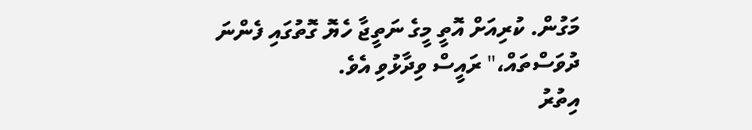މަގުން. ކުރިއަށް އޮތީ މީގެ ނަތީޖާ ހެޔޮ ގޮތުގައި ފެންނަ ދުވަސްތައް،" ރައީސް ވިދާޅުވި އެވެ.
އިތުރު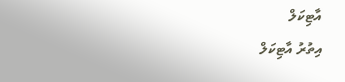އާޓިކަލް
އިތުރު އާޓިކަލް